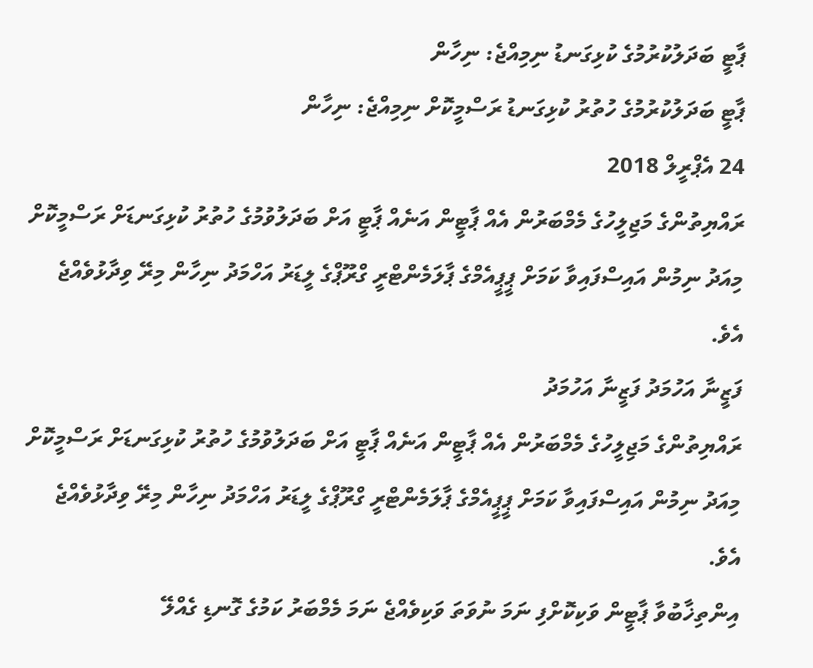ޕާޓީ ބަދަލުކުރުމުގެ ކުޅިގަނޑު ނިމިއްޖެ: ނިހާން
ޕާޓީ ބަދަލުކުރުމުގެ ހުތުރު ކުޅިގަނޑު ރަސްމީކޮށް ނިމިއްޖެ: ނިހާން
24 އެޕްރީލް 2018
ރައްޔިތުންގެ މަޖިލީހުގެ މެމްބަރުން އެއް ޕާޓީން އަނެއް ޕާޓީ އަށް ބަދަލުވުމުގެ ހުތުރު ކުޅިގަނޑަށް ރަސްމީކޮށް މިއަދު ނިމުން އައިސްފައިވާ ކަމަށް ޕީޕީއެމްގެ ޕާލަމެންޓްރީ ގްރޫޕްގެ ލީޑަރު އަހްމަދު ނިހާން މިރޭ ވިދާޅުވެއްޖެ އެވެ.
ފަޒީނާ އަހުމަދު ފަޒީނާ އަހުމަދު
ރައްޔިތުންގެ މަޖިލީހުގެ މެމްބަރުން އެއް ޕާޓީން އަނެއް ޕާޓީ އަށް ބަދަލުވުމުގެ ހުތުރު ކުޅިގަނޑަށް ރަސްމީކޮށް މިއަދު ނިމުން އައިސްފައިވާ ކަމަށް ޕީޕީއެމްގެ ޕާލަމެންޓްރީ ގްރޫޕްގެ ލީޑަރު އަހްމަދު ނިހާން މިރޭ ވިދާޅުވެއްޖެ އެވެ.
އިންތިޚާބުވާ ޕާޓީން ވަކިކޮށްފި ނަމަ ނުވަތަ ވަކިވެއްޖެ ނަމަ މެމްބަރު ކަމުގެ ގޮނޑި ގެއްލޭ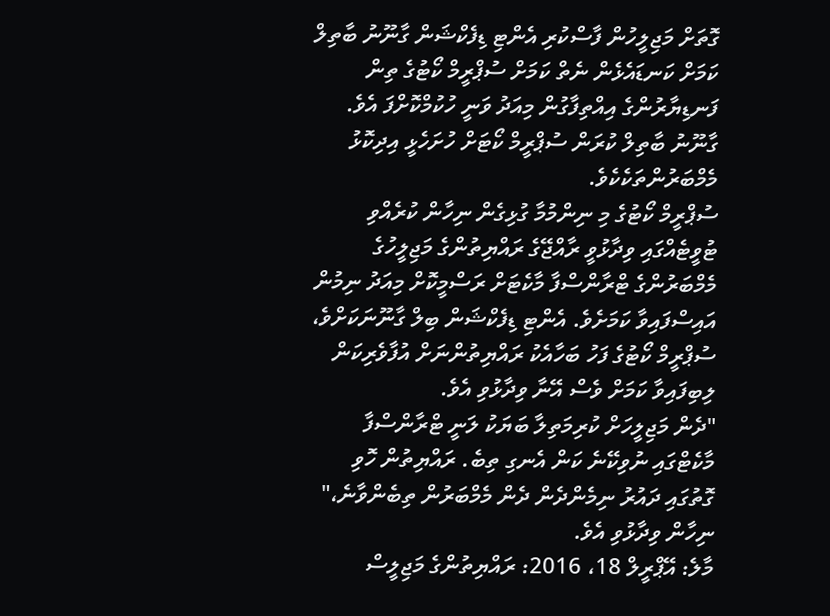ގޮތަށް މަޖިލީހުން ފާސްކުރި އެންޓި ޑިފެކްޝަން ގާނޫނު ބާތިލް ކަމަށް ކަނޑައެޅެން ނެތް ކަމަށް ސުޕްރީމް ކޯޓުގެ ތިން ފަނޑިޔާރުންގެ އިއްތިފާގުން މިއަދު ވަނީ ހުކުމްކޮށްފަ އެވެ. ގާނޫނު ބާތިލް ކުރަން ސުޕްރީމް ކޯޓަށް ހުށަހެޅީ އިދިކޮޅު މެމްބަރުންތަކެކެވެ.
ސުޕްރީމް ކޯޓުގެ މި ނިންމުމާ ގުޅިގެން ނިހާން ކުރެއްވި ޓުވީޓެއްގައި ވިދާޅުވީ ރާއްޖޭގެ ރައްޔިތުންގެ މަޖިލީހުގެ މެމްބަރުންގެ ޓްރާންސްފާ މާކެޓަށް ރަސްމީކޮށް މިއަދު ނިމުން އައިސްފައިވާ ކަމަށެވެ. އެންޓި ޑިފެކްޝަން ބިލް ގާނޫނަކަށްވެ، ސުޕްރީމް ކޯޓުގެ ފަހު ބަހާއެކު ރައްޔިތުންނަށް އުފާވެރިކަން ލިބިފައިވާ ކަމަށް ވެސް އޭނާ ވިދާޅުވި އެވެ.
"ދެން މަޖިލީހަށް ކުރިމަތިލާ ބަޔަކު ލަނީ ޓްރާންސްފާ މާކެޓްގައި ނުވިކޭނެ ކަން އެނގި ތިބެ. ރައްޔިތުން ހޮވި ގޮތުގައި ދައުރު ނިމެންދެން ދެން މެމްބަރުން ތިބެންވާނެ،" ނިހާން ވިދާޅުވި އެވެ.
މާލެ: އޭޕްރީލް 18، 2016: ރައްޔިތުންގެ މަޖިލީސް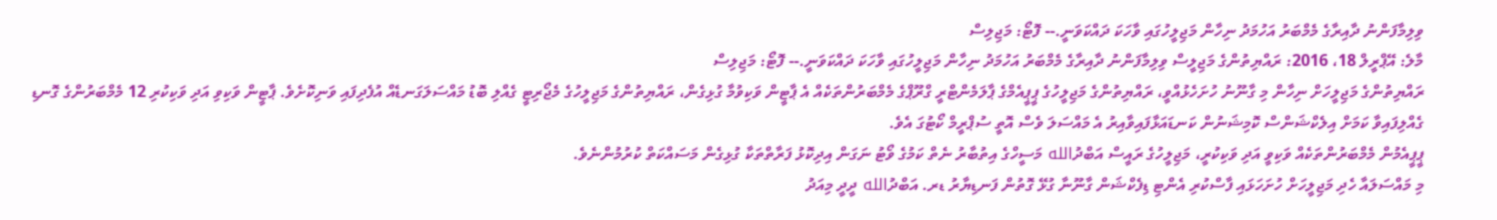ވިލިމާފަންނު ދާއިރާގެ މެމްބަރު އަހުމަދު ނިހާން މަޖިލީހުގައި ވާހަކަ ދައްކަވަނީ.-- ފޮޓޯ: މަޖިލިސް
މާލެ: އޭޕްރީލް 18، 2016: ރައްޔިތުންގެ މަޖިލީސް ވިލިމާފަންނު ދާއިރާގެ މެމްބަރު އަހުމަދު ނިހާން މަޖިލީހުގައި ވާހަކަ ދައްކަވަނީ.-- ފޮޓޯ: މަޖިލިސް
ރައްޔިތުންގެ މަޖިލީހަށް ނިހާން މި ގާނޫނު ހުށަހެޅުއްވީ، ރައްޔިތުންގެ މަޖިލީހުގެ ޕީޕީއެމްގެ ޕާލަމެންޓްރީ ގްރޫޕްގެ މެމްބަރުންތަކެއް އެ ޕާޓީން ވަކިވުމާ ގުޅިގެން، ރައްޔިތުންގެ މަޖިލީހުގެ މެޖޯރިޓީ ގެއްލި ބޮޑު މައްސަލަގަނޑެއް އުފެދިފައި ވަނިކޮށެވެ. ޕާޓީން ވަކިވި އަދި ވަކިކުރި 12 މެމްބަރުންގެ ގޮނޑި ގެއްލިފައިވާ ކަމަށް އިލެކްޝަންސް ކޮމިޝަނުން ކަނޑައަޅާފައިވާއިރު އެ މައްސަލަ ވެސް އޮތީ ސުޕްރީމް ކޯޓުގަ އެވެ.
ޕީޕީއެމުން މެމްބަރުންތަކެއް ވަކިވީ އަދި ވަކިކުރީ، މަޖިލީހުގެ ރައީސް އަބްދުالله މަސީހްގެ އިތުބާރު ނެތް ކަމުގެ ވޯޓު ނަގަން އިދިކޮޅު ފަރާތްތަކާ ގުޅިގެން މަސައްކަތް ކުރުމުންނެވެ.
މި މައްސަލައާ ހެދި މަޖިލީހަށް ހުށަހަޅައި ފާސްކުރި އެންޓި ޑިފެކްޝަން ގާނޫނާ ގުޅޭ ގޮތުން ފަނޑިޔާރު ޑރ. އަބްދުالله ދީދީ މިއަދު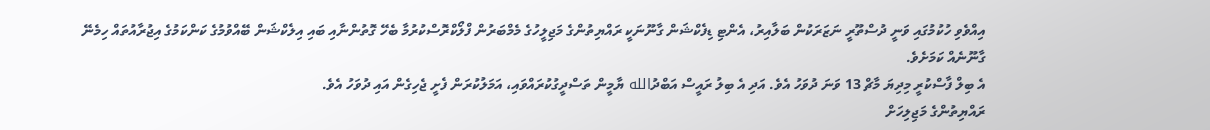އިއްވެވި ހުކުމުގައި ވަނީ ދުސްތޫރީ ނަޒަރަކުން ބަލާއިރު، އެންޓި ޑިފެކްޝަން ގާނޫނަކީ ރައްޔިތުންގެ މަޖިލީހުގެ މެމްބަރުން ފްލޯކްރޮސްކުރުމާ ބެހޭ ގޮތުންނާއި ބައި އިލެކްޝަން ބޭއްވުމުގެ ކަންކަމުގެ އިޖުރާއުތައް ހިމެނޭ ގާނޫނެއް ކަމަށެވެ.
އެ ބިލް ފާސްކުރީ މިދިޔަ މާޗް 13 ވަނަ ދުވަހު އެވެ. އަދި އެ ބިލު ރައީސް އަބްދުالله ޔާމީން ތަސްދީގުކުރައްވައި، އަމަލުކުރަން ފެށީ ޖެހިގެން އައި ދުވަހު އެވެ.
ރައްޔިތުންގެ މަޖިލިހަށް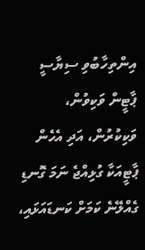އިންތިހާބުވި ސިޔާސީ ޕާޓީން ވަކިވުން، ވަކިކުރުން، އަދި އެހެން ޕާޓީއަކާ ގުޅިއްޖެ ނަމަ ގޮނޑި ގެއްލޭނެ ކަމަށް ކަނޑައަޅައި،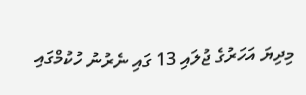މިދިޔަ އަހަރުގެ ޖުލައި 13 ގައި ނެރުނު ހުކުމްގައި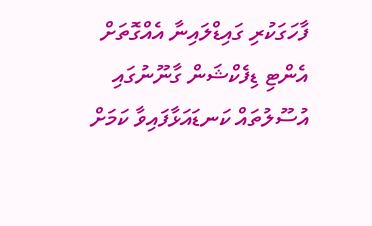ފާހަގަކުރި ގައިޑްލައިނާ އެއްގޮތަށް އެންޓި ޑިފެކްޝަން ގާނޫނުގައި އުސޫލުތައް ކަނޑައަޅާފައިވާ ކަމަށް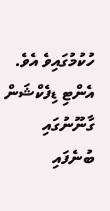ހުކުމުގައިވެ އެވެ.
އެންޓި ޑިފެކްޝަން ގާނޫނުގައި ބުނެފައި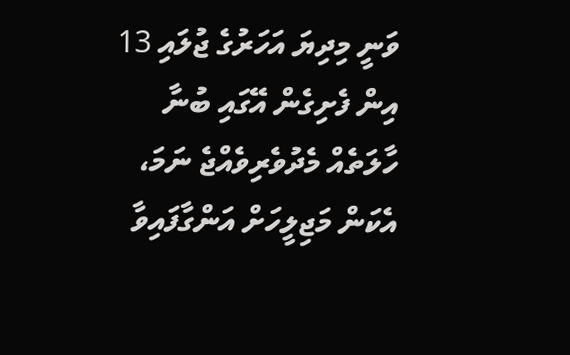ވަނީ މިދިޔަ އަހަރުގެ ޖުލައި 13 އިން ފެށިގެން އޭގައި ބުނާ ހާލަތެއް މެދުވެރިވެއްޖެ ނަމަ، އެކަން މަޖިލީހަށް އަންގާފައިވާ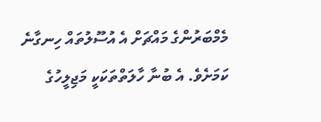މެމްބަރުންގެ މައްޗަށް އެ އުސޫލުތައް ހިނގާނެ ކަމަށެވެ. އެ ބުނާ ހާލަތްތަކަކީ މަޖިލީހުގެ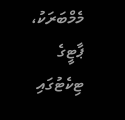މެމްބަރަކު، ޕާޓީގެ ޓިކެޓުގައި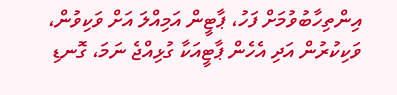އިންތިހާބުވުމަށް ފަހު، ޕާޓީން އަމިއްލަ އަށް ވަކިވުން، ވަކިކުރުން އަދި އެހެން ޕާޓީއަކާ ގުޅިއްޖެ ނަމަ، ގޮނޑި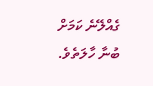ގެއްލޭނެ ކަމަށް ބުނާ ހާލަތެވެ.